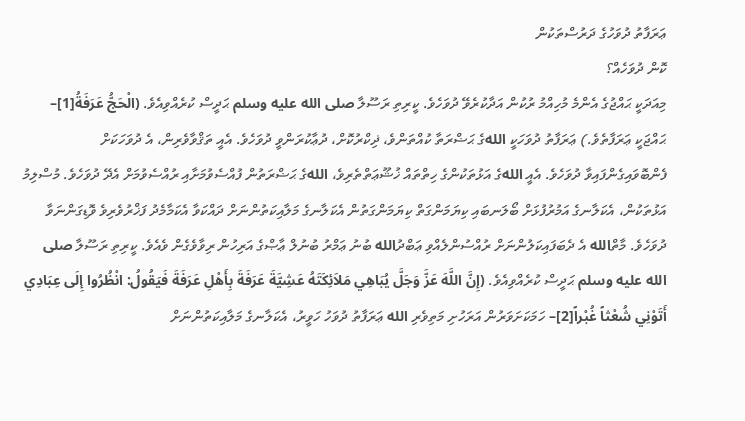ޢަރަފާތު ދުވަހުގެ ދަރުސްތަކުން
ކޮން ދުވަހެއް؟
މިއަދަކީ ޙައްޖުގެ އެންމެ މުހިއްމު ރުކުން އަދާކުރެވޭ ދުވަހެވެ. ކީރިތި ރަސޫލާ صلى الله عليه وسلم ޙަދީސް ކުރެއްވިއެވެ. (الْحَجُّ عَرَفَةُ[1]– ޙައްޖަކީ ޢަރަފާތެވެ.) ޢަރަފާތު ދުވަހަކީ اللهގެ ޙަޟްރަތާ ކުއްތަންވެ، ޛިކްރުކޮށް، ދުޢާކުރަންވީ ދުވަހެވެ. އެއީ ތަޤްވާވެރިން، އެ ދުވަހަކަށް ފެންބޮވައިގެންފައިވާ ދުވަހެވެ. އެއީ اللهގެ އަޅުތަކުންގެ ހިތްތައް ޚުޝޫޢަތްތެރިވެ، اللهގެ ޙަޟްރަތުން ފުއްސެވުމަށާއި ރުއްސެވުމަށް އެދޭ ދުވަހެވެ. މުސްލިމު އަޅުތަކުން، އެކަލާނގެ އަމުރުފުޅަށް ބޯލަނބައި ކިޔަމަންގަތް ކިޔަމަންގަތުން އެކަލާނގެ މަލާއިކަތުންނަށް ދައްކަވާ އެކަމާމެދު ފަޚްރުވެރިވެ ވޮޑިގަންނަވާ ދުވަހެވެ. މާތްالله އެ ދެބަފައިކަލުންނަށް ރުއްސުންލެއްވި ޢަބްދުالله ބުނު ޢަމްރު ބުނުލް ޢާޞްގެ އަރިހުން ރިވާވެގެން ވެއެވެ. ކީރިތި ރަސޫލާ صلى الله عليه وسلم ޙަދީސް ކުރެއްވިއެވެ. (إِنَّ اللَّهَ عَزَّ وَجَلَّ يُبَاهِي مَلاَئِكَتَهُ عَشِيَّةَ عَرَفَةَ بِأَهْلِ عَرَفَةَ فَيَقُولُ: انْظُرُوا إِلَى عِبَادِي أَتَوْنِي شُعْثاً غُبْراً[2]– ހަމަކަށަވަރުން އަރަހުށި މަތިވެރި الله ޢަރަފާތު ދުވަހު ހަވީރު، އެކަލާނގެ މަލާއިކަތުންނަށް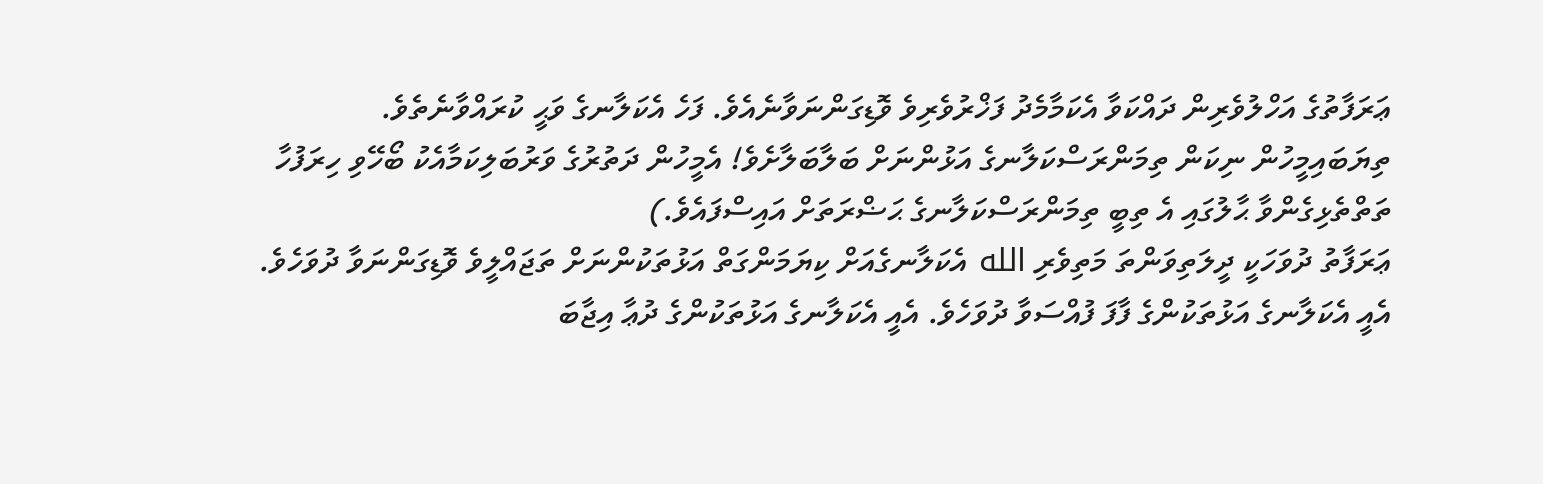ޢަރަފާތުގެ އަހްލުވެރިން ދައްކަވާ އެކަމާމެދު ފަޚްރުވެރިވެ ވޮޑިގަންނަވާނެއެވެ. ފަހެ އެކަލާނގެ ވަޙީ ކުރައްވާނެތެވެ. ތިޔަބައިމީހުން ނިކަން ތިމަންރަސްކަލާނގެ އަޅުންނަށް ބަލާބަލާށެވެ! އެމީހުން ދަތުރުގެ ވަރުބަލިކަމާއެކު ބޯހޭވި ހިރަފުހާ ތަތްތެޅިގެންވާ ޙާލުގައި އެ ތިބީ ތިމަންރަސްކަލާނގެ ޙަޟްރަތަށް އައިސްފައެވެ.)
ޢަރަފާތު ދުވަހަކީ ދީލަތިވަންތަ މަތިވެރި الله އެކަލާނގެއަށް ކިޔަމަންގަތް އަޅުތަކުންނަށް ތަޖައްލީވެ ވޮޑިގަންނަވާ ދުވަހެވެ. އެއީ އެކަލާނގެ އަޅުތަކުންގެ ފާފަ ފުއްސަވާ ދުވަހެވެ. އެއީ އެކަލާނގެ އަޅުތަކުންގެ ދުޢާ އިޖާބަ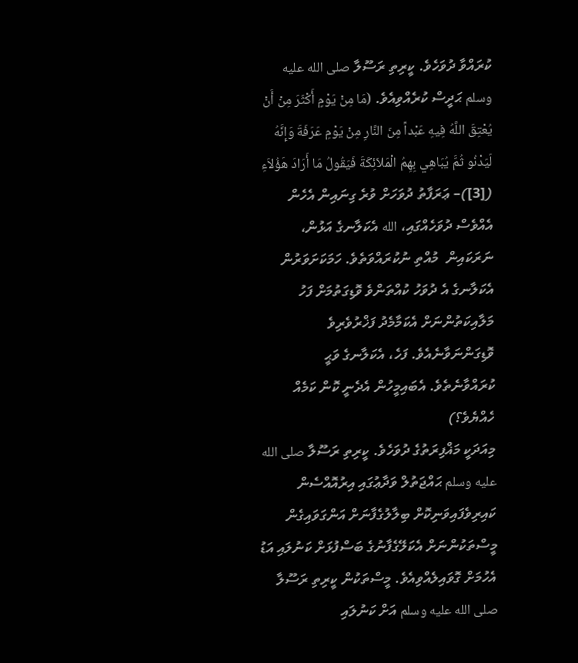ކުރައްވާ ދުވަހެވެ. ކީރިތި ރަސޫލާ صلى الله عليه وسلم ޙަދީސް ކުރެއްވިއެވެ. (مَا مِنْ يَوْمٍ أَكْثَرَ مِنْ أَنْ يُعْتِقَ اللَّهُ فِيهِ عَبْداً مِنَ النَّارِ مِنْ يَوْمِ عَرَفَةَ وَإِنَّهُ لَيَدْنُو ثُمَّ يُبَاهِي بِهِمُ الْمَلاَئِكَةَ فَيَقُولُ مَا أَرَادَ هَؤُلاَءِ ([3])– ޢަރަފާތު ދުވަހަށް ވުރެ ގިނައިން އެހެން އެއްވެސް ދުވަހެއްގައި، الله އެކަލާނގެ އަޅުން، ނަރަކައިން  މުއްތި ނުކުރައްވަތެވެ. ހަމަކަށަވަރުން އެކަލާނގެ އެ ދުވަހު ކުއްތަންވެ ވޮޑިގަތުމަށް ފަހު މަލާއިކަތުންނަށް އެކަމާމެދު ފަޚްރުވެރިވެ ވޮޑިގަންނަވާނެއެވެ. ފަހެ، އެކަލާނގެ ވަޙީ ކުރައްވާނެތެވެ. އެބައިމީހުން އެދެނީ ކޮން ކަމެއް ހެއްޔެވެ؟)
މިއަދަކީ މަޣްފިރަތުގެ ދުވަހެވެ. ކީރިތި ރަސޫލާ صلى الله عليه وسلم ޙައްޖަތުލް ވަދާޢުގައި އިރުއޮއްސެން ކައިރިވެފައިވަނިކޮށް ބިލާލުގެފާނަށް އަންގަވައިގެން  މީސްތަކުންނަށް އެކަލޭގެފާނުގެ ބަސްފުޅަށް ކަނުލައި އަޑު އެހުމަށް ގޮވައިލެއްވިއެވެ. މީސްތަކުން ކީރިތި ރަސޫލާ صلى الله عليه وسلم އަށް ކަނުލައި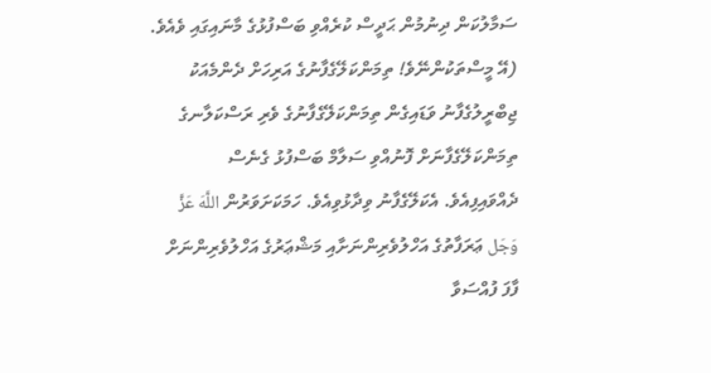ސަމާލުކަން ދިނުމުން ޙަދީސް ކުރެއްވި ބަސްފުޅުގެ މާނައިގައި ވެއެވެ. (އޭ މީސްތަކުންނޭވެ! ތިމަންކަލޭގެފާނުގެ އަރިހަށް ދެންމެއަކު ޖިބްރީލުގެފާނު ވަޑައިގެން ތިމަންކަލޭގެފާނުގެ ވެރި ރަސްކަލާނގެ ތިމަންކަލޭގެފާނަށް ފޮނުއްވި ސަލާމް ބަސްފުޅު ގެނެސް ދެއްވައިފިއެވެ. އެކަލޭގެފާނު ވިދާޅުވިއެވެ. ހަމަކަށަވަރުން اللَّهَ عَزَّ وَجَل ޢަރަފާތުގެ އަހްލުވެރިންނަށާއި މަޝްޢަރުގެ އަހްލުވެރިންނަށް ފާފަ ފުއްސަވާ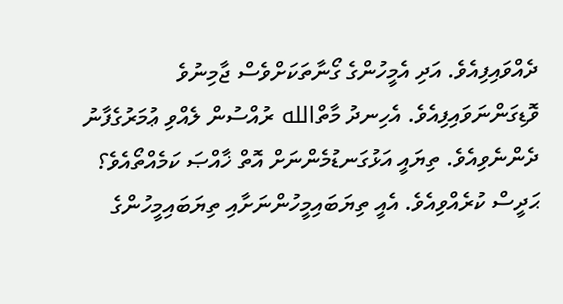ދެއްވައިފިއެވެ. އަދި އެމީހުންގެ ގޯނާތަކަށްވެސް ޖާމިނުވެ ވޮޑިގަންނަވައިފިއެވެ. އެހިނދު މާތްالله ރުއްސުން ލެއްވި ޢުމަރުގެފާނު ދެންނެވިއެވެ. ތިޔައީ އަޅުގަނޑުމެންނަށް އޮތް ޚާއްޞަ ކަމެއްތޯއެވެ؟ ޙަދީސް ކުރެއްވިއެވެ. އެއީ ތިޔަބައިމީހުންނަށާއި ތިޔަބައިމީހުންގެ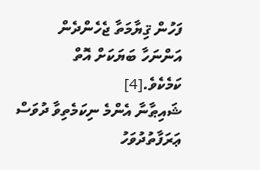ފަހުން ޤިޔާމަތާ ޖެހެންދެން އަންނަހާ ބަޔަކަށް އޮތް ކަމެކެވެ.[4]
ޝައިޠާނާ އެންމެ ނިކަމެތިވާ ދުވަސް
ޢަރަފާތުދުވަހު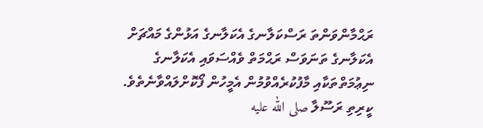ރަޙްމާންވަންތަ ރަސްކަލާނގެ އެކަލާނގެ އަޅުންގެ މައްޗަށް އެކަލާނގެ ތަނަވަސް ރަޙްމަތް ވެއްސަވައި އެކަލާނގެ ނިޢުމަތްތަކާއި މާފުކުރެއްވުމުން އެމީހުން ފޯކޮށްލައްވާނެތެވެ. ކީރިތި ރަސޫލާ صلى الله عليه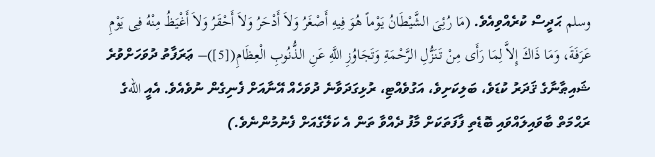وسلم ޙަދީސް ކުރެއްވިއެވެ. (مَا رُئِىَ الشَّيْطَانُ يَوْماً هُوَ فِيهِ أَصْغَرُ وَلاَ أَدْحَرُ وَلاَ أَحْقَرُ وَلاَ أَغْيَظُ مِنْهُ فِى يَوْمِ عَرَفَةَ، وَمَا ذَاكَ إِلاَّ لِمَا رَأَى مِنْ تَنَزُّلِ الرَّحْمَةِ وَتَجَاوُزِ اللَّهِ عَنِ الذُّنُوبِ الْعِظَامِ([5])– ޢަރަފާތު ދުވަހަށްވުރެ ޝައިޠާނާގެ ޤަދަރު ކުޑަވެ، ބަލިކަށިވެ، އަގުވެއްޓި، ރުޅިގަދަވާނެ ދުވަހެއް އޭނާއަށް ފެނިގެން ނުވެއެވެ. އެއީ اللهގެ ރަޙްމަތް ބާވައިލައްވައި ބޮޑެތި ފާފަތަކަށް މާފު ދެއްވާ ތަން އެ ކަލޭގެއަށް ފެނުމުންނެވެ.)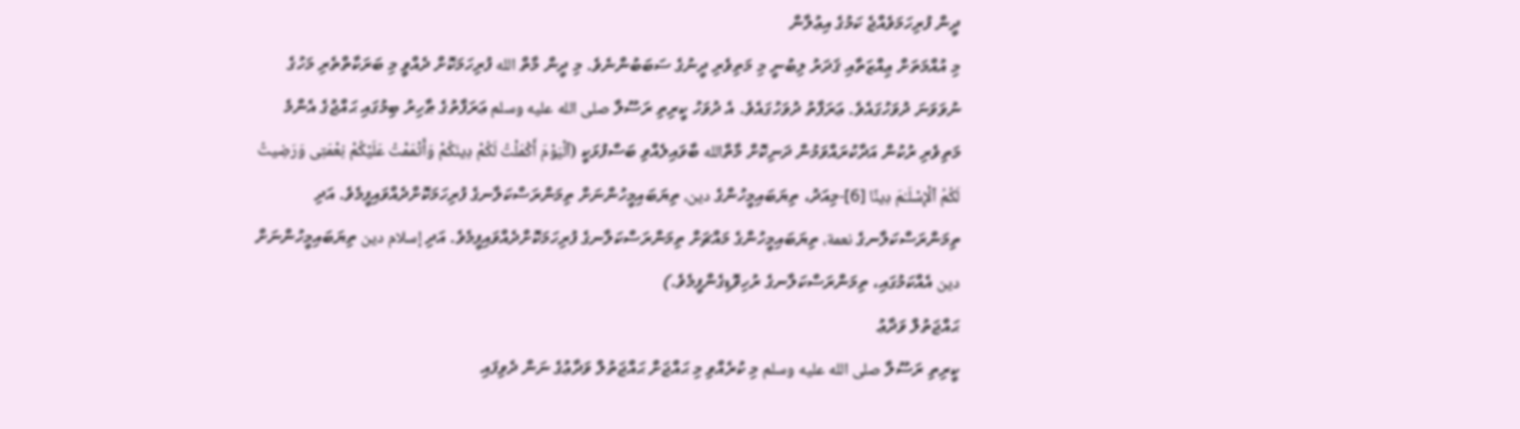ދީން ފުރިހަމަވެއްޖެ ކަމުގެ އިޢުލާން
މި އުއްމަތަށް ޢިއްޒަތާއި ޤަދަރު ލިބުނީ މި މަތިވެރި ދީނުގެ ސަބަބުންނެވެ. މި ދީން މާތް الله ފުރިހަމަކޮށް ދެއްވީ މި ބަރަކާތްތެރި މަހުގެ ނުވަވަނަ ދުވަހުގައެވެ. ޢަރަފާތު ދުވަހުގައެވެ. އެ ދުވަހު ކީރިތި ރަސޫލާ صلى الله عليه وسلم ޢަރަފާތުގެ ޠާހިރު ބިމުގައި ޙައްޖުގެ އެންމެ މަތިވެރި ރުކުން އަދާކުރައްވަމުން ދަނިކޮށް މާތްالله ބާވައިލެއްވި ބަސްފުޅަކީ (ٱلْيَوْمَ أَكْمَلْتُ لَكُمْ دِينَكُمْ وَأَتْمَمْتُ عَلَيْكُمْ نِعْمَتِى وَرَضِيتُ لَكُمُ ٱلْإِسْلَـٰمَ دِينًا [6]-މިއަދު، ތިޔަބައިމީހުންގެ دين، ތިޔަބައިމީހުންނަށް ތިމަންރަސްކަލާނގެ ފުރިހަމަކޮށްދެއްވައިފީމެވެ. އަދި ތިމަންރަސްކަލާނގެ نعمة، ތިޔަބައިމީހުންގެ މައްޗަށް ތިމަންރަސްކަލާނގެ ފުރިހަމަކޮށްދެއްވައިފީމެވެ. އަދި إسلام دين ތިޔަބައިމީހުންނަށް دين އެއްކަމުގައި، ތިމަންރަސްކަލާނގެ ރުހިވޮޑިގެންފީމެވެ.)
ޙައްޖަތުލް ވަދާޢު
ކީރިތި ރަސޫލާ صلى الله عليه وسلم މި ކުރެއްވި މި ޙައްޖަށް ޙައްޖަތުލް ވަދާޢުގެ ނަން ދެވިފައި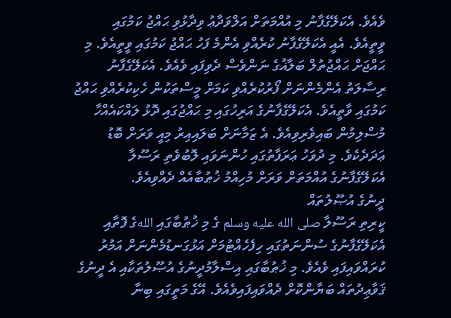ވެއެވެ. އެކަލޭގެފާނު މި އުއްމަތަށް އަލްވަދާޢު ވިދާޅުވި ޙައްޖު ކަމުގައި ވީތީއެވެ. އެއީ އެކަލޭގެފާނު ކުރެއްވި އެންމެ ފަހު ޙައްޖު ކަމުގައި ވީތީއެވެ. މި ޙައްޖަށް ޙައްޖުތުލް ބަލާޣުގެ ނަންވެސް ދެވިފައި ވެއެވެ. އެކަލޭގެފާނު ރިސާލަތު އެންމެންނަށް ފޯރުކުރެއްވި ކަމަށް މީސްތަކުން ހެކިކުރެއްވި ޙައްޖު ކަމުގައި ވާތީއެވެ. އެކަލޭގެފާނުގެ އަރިހުގައި މި ޙައްޖުގައި ދޮޅު ލައްކައެއްހާ މުސްލިމުން ބައިވެރިވިއެވެ. އެ ޒަމާނަށް ބަލައިއިރު މިއީ ވަރަށް ބޮޑު ޢަދަދެކެވެ. މި ދުވަހު ޢަރަފާތުގައި ހުންނަވައި ލޮބުވެތި ރަސޫލާ އެކަލޭގެފާނުގެ އުއްމަތަށް ވަރަށް މުހިއްމު ޚުޠުބާއެއް ދެއްވިއެވެ.
ދީނުގެ އުޞޫލުތައް
ކީރިތި ރަސޫލާ صلى الله عليه وسلم ގެ މި ޚުޠުބާގައި اللهގެ ފޮތާއި އެކަލޭގެފާނުގެ ސުންނަތުގައި ހިފެހެއްޓުމަށް އަޅުގަނޑުމެންނަށް އަމުރު ކުރައްވައިފައި ވެއެވެ. މި ޚުޠުބާގައި އިސްލާމުދީނުގެ އުޞޫލުތަކާއި އެ ދީނުގެ ޤަވާޢިދުތައް ބަޔާންކޮށް ދެއްވައިފައިވެއެވެ. އޭގެ މަތީގައި ބިނާ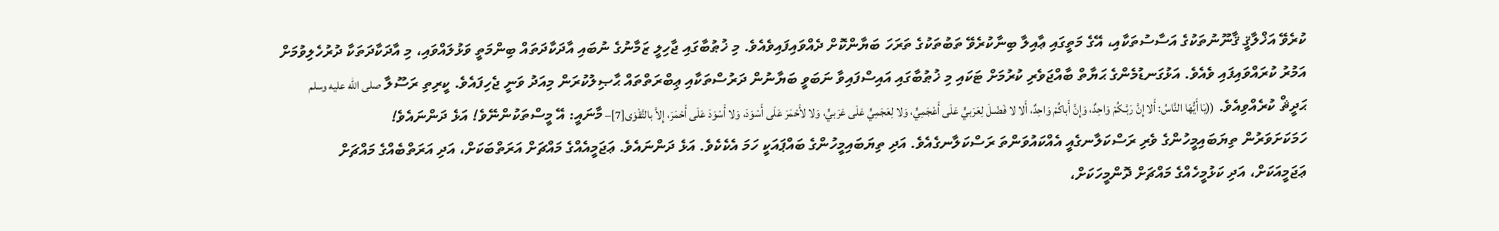ކުރެވޭ އަޚްލާޤީ ޤާނޫނުތަކުގެ އަސާސުތަކާއި، އޭގެ މަތީގައި ޢާއިލާ ބިނާކުރެވޭ ތަބުތަކުގެ ތަރަހަ ބަޔާންކޮށް ދެއްވައިފައިވެއެވެ. މި ޚުޠުބާގައި ޖާހިލީ ޒަމާނުގެ ނުބައި އާދަކާދަތައް ބިންމަތީ ވަޅުލައްވައި، މި އާދަކާދަތަކާ ދުރުހެލިވުމަށް އަމުރު ކުރައްވައިފައި ވެއެވެ. އަޅުގަނޑުމެންގެ ޙަޔާތް ބާއްޖަވެރި ކުރުމަށް ޓަކައި މި ޚުޠުބާގައި އައިސްފައިވާ ނަބަވީ ބަޔާނުން ދަރުސްތަކާއި ޢިބްރަތްތައް ޙާޞިލުކުރަން މިއަދު ވަނީ ޖެހިފައެވެ. ކީރިތި ރަސޫލާ صلى الله عليه وسلم ޙަދީޘް ކުރެއްވިއެވެ. ((يَا أَيُّهَا النَّاسُ: أَلا إِنَّ رَبَّـكُمْ وَاحِدٌ، وَإِنَّ أَباكُمْ وَاحِدٌ، أَلا لا فَضْـلَ لِعَرَبيٍّ عَلَى أَعْجَمِيٍّ، وَلا لِعَجَمِيٍّ عَلَى عَرَبيٍّ، وَلا لأَحْمَرَ عَلَى أَسْوَدَ، وَلا أَسْوَدَ عَلَى أَحْمَرَ، إِلاَّ بالتَّقْوَى[7]– މާނައީ: އޭ މީސްތަކުންނޭވެ! އަޅެ ދަންނައެވެ! ހަމަކަށަވަރުން ތިޔަބައިމީހުންގެ ވެރި ރަސްކަލާނގެއީ އެއްކައުވަންތަ ރަސްކަލާނގެއެވެ. އަދި ތިޔަބައިމީހުންގެ ބައްޕައަކީ ހަމަ އެކެކެވެ. އަޅެ ދަންނައެވެ. ޢަޖަމީއެއްގެ މައްޗަށް އަރަތްބަކަށް، އަދި އަރަތްބެއްގެ މައްޗަށް ޢަޖަމީއަކަށް، އަދި ކަޅުމީހެއްގެ މައްޗަށް ދޮންމީހަކަށް،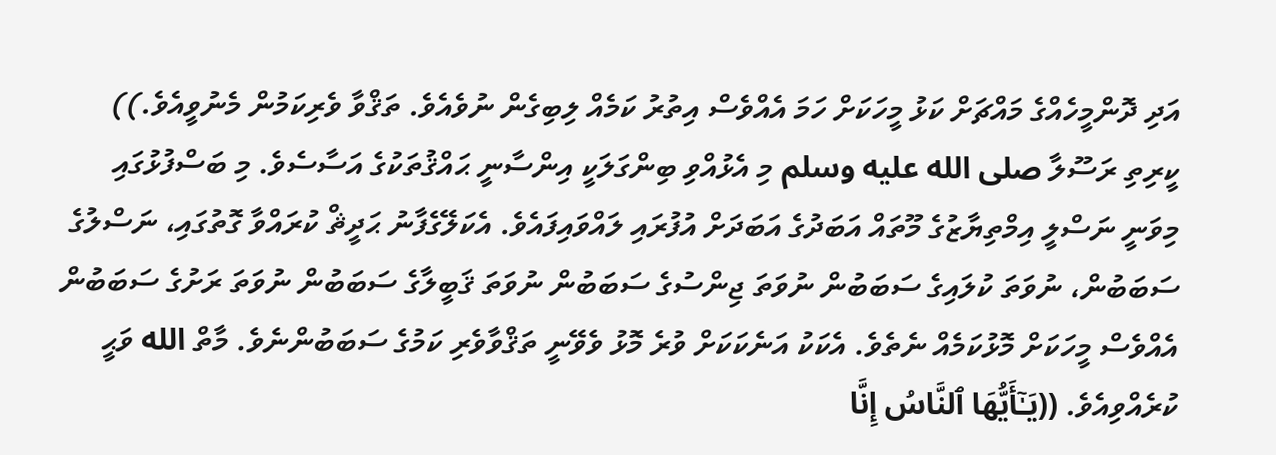އަދި ދޮންމީހެއްގެ މައްޗަށް ކަޅު މީހަކަށް ހަމަ އެއްވެސް އިތުރު ކަމެއް ލިބިގެން ނުވެއެވެ. ތަޤްވާ ވެރިކަމުން މެނުވީއެވެ.)) ކީރިތި ރަސޫލާ صلى الله عليه وسلم މި އެޅުއްވި ބިންގަލަކީ އިންސާނީ ޙައްޤުތަކުގެ އަސާސެވެ. މި ބަސްފުޅުގައި މިވަނީ ނަސްލީ އިމްތިޔާޒުގެ މޫތައް އަބަދުގެ އަބަދަށް އުފުރައި ލައްވައިފައެވެ. އެކަލޭގެފާނު ޙަދީޘް ކުރައްވާ ގޮތުގައި، ނަސްލުގެ ސަބަބުން، ނުވަތަ ކުލައިގެ ސަބަބުން ނުވަތަ ޖިންސުގެ ސަބަބުން ނުވަތަ ޤަބީލާގެ ސަބަބުން ނުވަތަ ރަށުގެ ސަބަބުން އެއްވެސް މީހަކަށް މޮޅުކަމެއް ނެތެވެ. އެކަކު އަނެކަކަށް ވުރެ މޮޅު ވެވޭނީ ތަޤްވާވެރި ކަމުގެ ސަބަބުންނެވެ. މާތް الله ވަޙީ ކުރެއްވިއެވެ. ((يَـٰٓأَيُّهَا ٱلنَّاسُ إِنَّا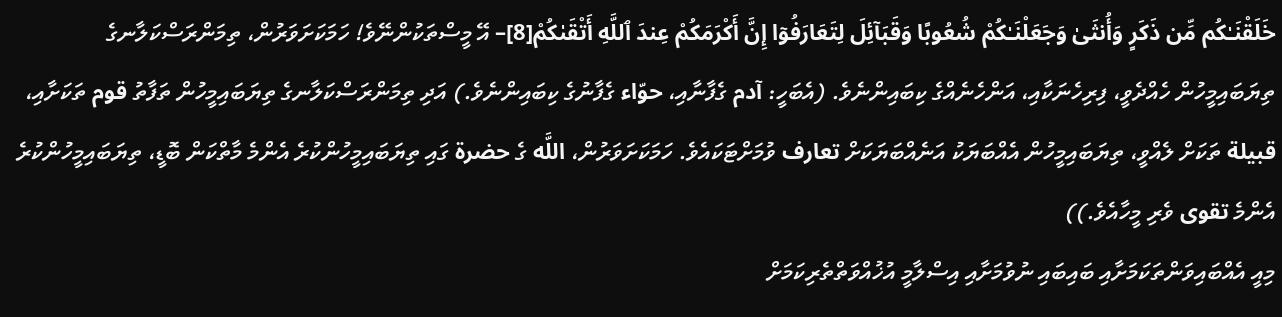خَلَقْنَـٰكُم مِّن ذَكَرٍ وَأُنثَىٰ وَجَعَلْنَـٰكُمْ شُعُوبًا وَقَبَآئِلَ لِتَعَارَفُوٓا إِنَّ أَكْرَمَكُمْ عِندَ ٱللَّهِ أَتْقَىٰكُمْ[8]– އޭ މީސްތަކުންނޭވެ! ހަމަކަށަވަރުން، ތިމަންރަސްކަލާނގެ ތިޔަބައިމީހުން ހެއްދެވީ، ފިރިހެނަކާއި، އަންހެނެއްގެ ކިބައިންނެވެ. (އެބަހީ: آدم ގެފާނާއި، حوّاء ގެފާނުގެ ކިބައިންނެވެ.) އަދި ތިމަންރަސްކަލާނގެ ތިޔަބައިމީހުން ތަފާތު قوم ތަކަށާއި، قبيلة ތަކަށް ލެއްވީ، ތިޔަބައިމީހުން އެއްބަޔަކު އަނެއްބަޔަކަށް تعارف ވުމަށްޓަކައެވެ. ހަމަކަށަވަރުން، اللَّه ގެ حضرة ގައި ތިޔަބައިމީހުންކުރެ އެންމެ މާތްކަން ބޮޑީ، ތިޔަބައިމީހުންކުރެ އެންމެ تقوى ވެރި މީހާއެވެ.))
މިއީ އެއްބައިވަންތަކަމަށާއި ބައިބައި ނުވުމަށާއި އިސްލާމީ އުޚުއްވަތްތެރިކަމަށް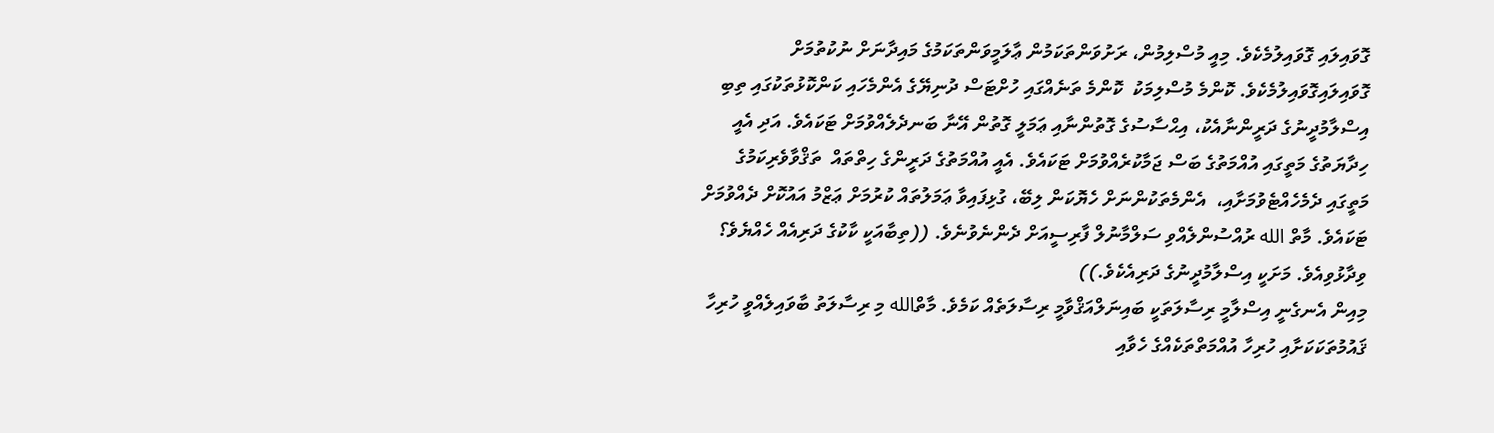ގޮވައިލައި ގޮވައިލުމެކެވެ. މިއީ މުސްލިމުން، ރަށުވަންތަކަމުން ޢާލަމީވަންތަކަމުގެ މައިދާނަށް ނުކުތުމަށް ގޮވައިލައިގޮވައިލުމެކެވެ. ކޮންމެ މުސްލިމަކު  ކޮންމެ ތަނެއްގައި ހުށްޓަސް ދުނިޔޭގެ އެންމެހައި ކަންކޮޅުތަކުގައި ތިބި އިސްލާމުދީނުގެ ދަރީންނާއެކު، އިޙްސާސުގެ ގޮތުންނާއި ޢަމަލީ ގޮތުން އޭނާ ބަނދެލެއްވުމަށް ޓަކައެވެ. އަދި އެއީ ހިދާޔަތުގެ މަތީގައި އުއްމަތުގެ ބަސް ޖަމާކުރެއްވުމަށް ޓަކައެވެ. އެއީ އުއްމަތުގެ ދަރީންގެ ހިތްތައް  ތަޤްވާވެރިކަމުގެ މަތީގައި ދެމެހެއްޓެވުމަށާއި،  އެންމެތަކުންނަށް ހެޔޮކަން ލިބޭ، ގުޅިފައިވާ ޢަމަލުތައް ކުރުމަށް ޢަޒްމު އައުކޮށް ދެއްވުމަށް ޓަކައެވެ. މާތް الله ރުއްސުންލެއްވި ސަލްމާނުލް ފާރިސީއަށް ދެންނެވުނެވެ. ((ތިބާއަކީ ކާކުގެ ދަރިއެއް ހެއްޔެވެ؟ ވިދާޅުވިއެވެ. މަށަކީ އިސްލާމުދީނުގެ ދަރިއެކެވެ.))
މިއިން އެނގެނީ އިސްލާމީ ރިސާލަތަކީ ބައިނަލްއަޤްވާމީ ރިސާލަތެއް ކަމެވެ. މާތްالله މި ރިސާލަތު ބާވައިލެއްވީ ހުރިހާ ޤައުމުތަކަކަށާއި ހުރިހާ އުއްމަތްތަކެއްގެ ހެވާއި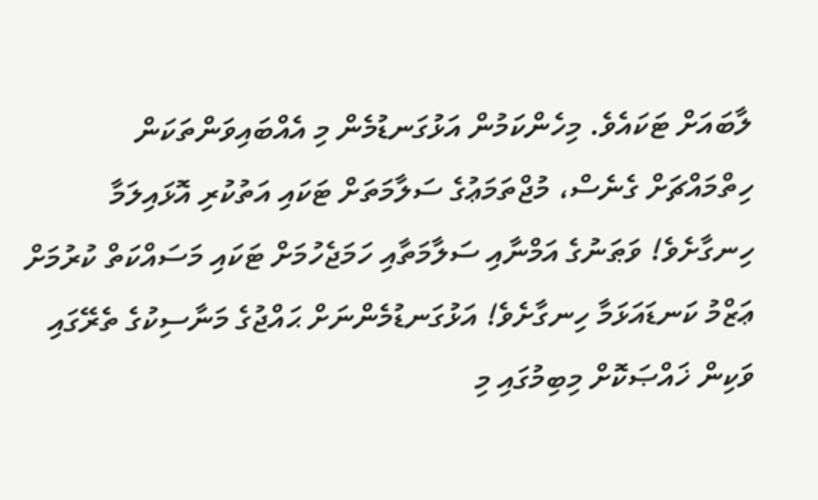ލާބައަށް ޓަކައެވެ. މިހެންކަމުން އަޅުގަނޑުމެން މި އެއްބައިވަންތަކަން ހިތްމައްޗަށް ގެނެސް، މުޖްތަމަޢުގެ ސަލާމަތަށް ޓަކައި އަތުކުރި އޮޅައިލަމާ ހިނގާށެވެ! ވަޠަނުގެ އަމްނާއި ސަލާމަތާއި ހަމަޖެހުމަށް ޓަކައި މަސައްކަތް ކުރުމަށް ޢަޒްމު ކަނޑައަޅަމާ ހިނގާށެވެ! އަޅުގަނޑުމެންނަށް ޙައްޖުގެ މަނާސިކުގެ ތެރޭގައި ވަކިން ޚައްޞަކޮށް މިބިމުގައި މި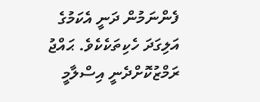ފެންނަމުން ދަނީ އެކަމުގެ އަލިގަދަ ހެކިތަކެކެވެ. ޙައްޖު ރަމްޒުކޮށްދެނީ އިސްލާމީ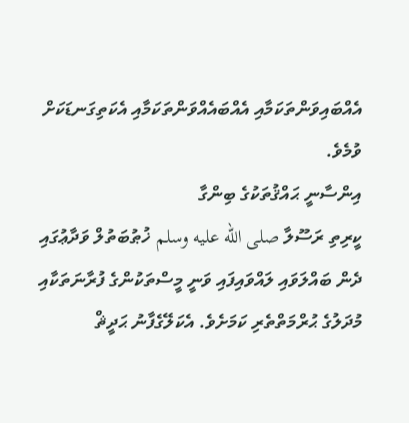އެއްބައިވަންތަކަމާއި އެއްބައެއްވަންތަކަމާއި އެކަތިގަނޑަކަށް ވުމެވެ.
އިންސާނީ ޙައްޤުތަކުގެ ބިންގާ
ކީރިތި ރަސޫލާ صلى الله عليه وسلم ޚުޠުބަތުލް ވަދާޢުގައި ދެން ބައްލަވައި ލައްވައިފައި ވަނީ މީސްތަކުންގެ ފުރާނަތަކާއި މުދަލުގެ ޙުރްމަތްތެރި ކަމަށެވެ. އެކަލޭގެފާނު ޙަދީޘް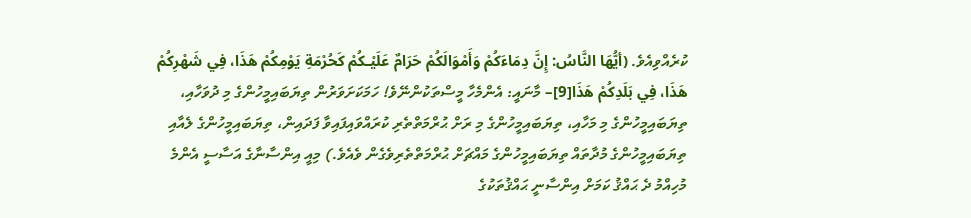ކުރެއްވިއެވެ. (أيُّهَا النَّاسُ: إِنَّ دِمَاءَكُمْ وَأَمْوَالَكُمْ حَرَامٌ عَلَيْـكُمْ كَحُرْمَةِ يَوْمِكُمْ هَذَا، فِي شَهْرِكُمْ هَذَا، فِي بَلَدِكُمْ هَذَا[9]– މާނައީ: އެންމެހާ މީސްތަކުންނޭވެ! ހަމަކަށަވަރުން ތިޔަބައިމީހުންގެ މި ދުވަހާއި، ތިޔަބައިމީހުންގެ މި މަހާއި، ތިޔަބައިމީހުންގެ މި ރަށް ޙުރްމަތްތެރި ކުރައްވައިފައިވާ ފަދައިން، ތިޔަބައިމީހުންގެ ލެއާއި ތިޔަބައިމީހުންގެ މުދާތައް ތިޔަބައިމީހުންގެ މައްޗަށް ޙުރްމަތްތެރިވެގެން ވެއެވެ.) މިއީ އިންސާނާގެ އަސާސީ އެންމެ މުހިއްމު ދެ ޙައްޤު ކަމަށް އިންސާނީ ޙައްޤުތަކުގެ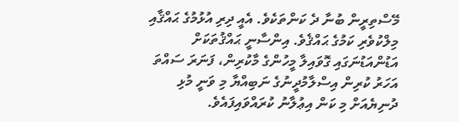މޭސްތިރީން ބުނާ ދެ ކަންތަކެވެ. އެއީ ދިރި އުޅުމުގެ ޙައްޤާއި މިލްކުވެރި ކަމުގެ ޙައްޤެވެ. އިންސާނީ ޙައްޤުތަކަށް އަޑުންއަޑުނަގައި ގޮވައިލާ މީހުންގެ މާކުރިން، ފަނަރަ ސައްތަ އަހަރު ކުރިން އިސްލާމުދީނުގެ ނަބިއްޔާ މި ވަނީ މުޅި ދުނިޔެއަށް މި ކަން އިޢުލާނު ކުރައްވައިފައެވެ.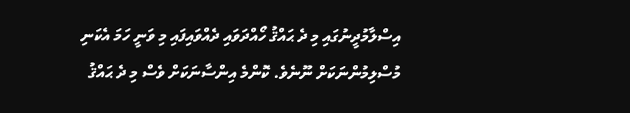އިސްލާމުދީނުގައި މި ދެ ޙައްޤު ހޯއްދަވައި ދެއްވައިފައި މި ވަނީ ހަމަ އެކަނި މުސްލިމުންނަކަށް ނޫނެވެ. ކޮންމެ އިންސާނަކަށް ވެސް މި ދެ ޙައްޤު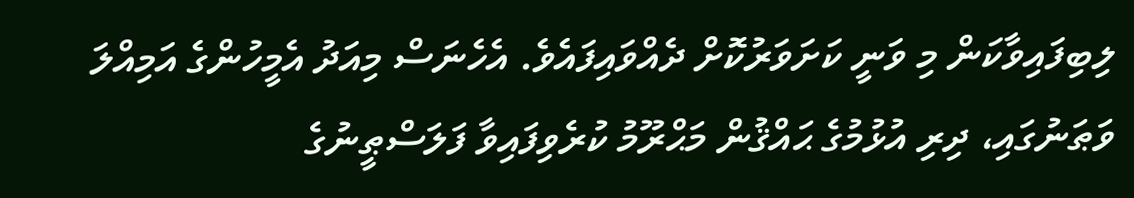ލިބިފައިވާކަން މި ވަނީ ކަށަވަރުކޮށް ދެއްވައިފައެވެ. އެހެނަސް މިއަދު އެމީހުންގެ އަމިއްލަ ވަޠަނުގައި، ދިރި އުޅުމުގެ ޙައްޤުން މަޙްރޫމު ކުރެވިފައިވާ ފަލަސްޠީނުގެ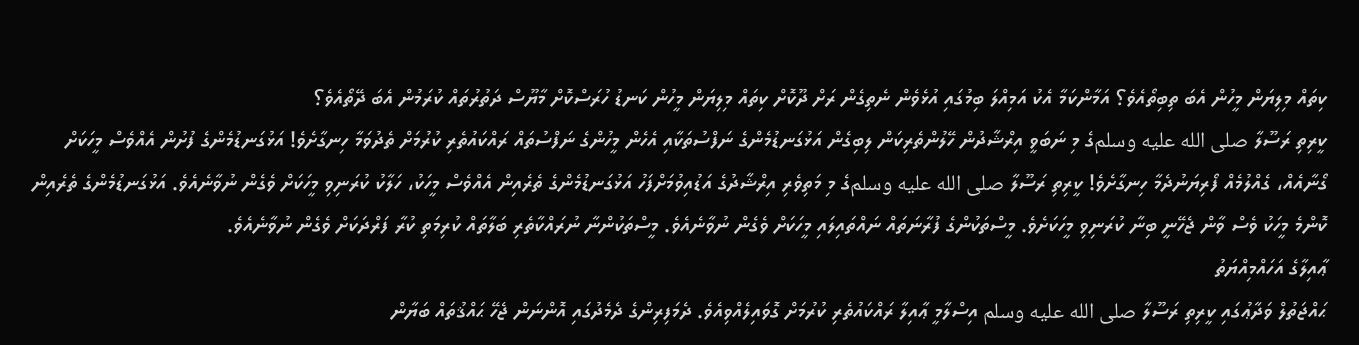ކިތައް މިލިޔަން މީހުން އެބަ ތިބިތޯއެވެ؟ އަމާންކަމާ އެކު އަމިއްލަ ބިމުގައި އުޅެވެން ނެތިގެން ރަށް ދޫކޮށް ކިތައް މިލިޔަން މީހުން ކަނޑު ހުރަސްކޮށް މާޔޫސް ދަތުރުތައް ކުރަމުން އެބަ ދޭތޯއެވެ؟
ކީރިތި ރަސޫލާ صلى الله عليه وسلمގެ މި ނަބަވީ އިރްޝާދުން ހޭލުންތެރިކަން ލިބިގެން އަޅުގަނޑުމެންގެ ނަފްސުތަކާއި އެހެން މީހުންގެ ނަފްސުތައް ރައްކައުތެރި ކުރުމަށް ތެދުވަމާ ހިނގާށެވެ! އަޅުގަނޑުމެންގެ ފުށުން އެއްވެސް މީހަކަށް ގޯނާއެއް، ގެއްލުމެއް ފޯރިޔަނުދެމާ ހިނގާށެވެ! ކީރިތި ރަސޫލާ صلى الله عليه وسلمގެ މި މަތިވެރި އިރްޝާދުގެ އަޑުއިވުމަށްފަހު އަޅުގަނޑުމެންގެ ތެރެއިން އެއްވެސް މީހަކު، ހަލާކު ކުރަނިވި މީހަކަށް ވެގެން ނުވާނެއެވެ. އަޅުގަނޑުމެންގެ ތެރެއިން ކޮންމެ މީހަކު ވެސް ވާން ޖެހޭނީ ބިނާ ކުރަނިވި މީހަކަށެވެ. މީސްތަކުންގެ ފުރާނަތައް ނައްތައިލައި މީހަކަށް ވެގެން ނުވާނެއެވެ. މީސްތަކުންނާ ނުރައްކާތެރި ބަލާތައް ކުރިމަތި ކުރާ ފަރްދަކަށް ވެގެން ނުވާނެއެވެ.
ޢާއިލާގެ އަހައްމިއްޔަތު
ޙައްޖަތުލް ވަދާޢުގައި ކީރިތި ރަސޫލާ صلى الله عليه وسلم އިސްލާމީ ޢާއިލާ ރައްކައުތެރި ކުރުމަށް ގޮވައިލެއްވިއެވެ. ދެމަފިރިންގެ ދެމެދުގައި އޮންނަން ޖެހޭ ޙައްޤުތައް ބަޔާން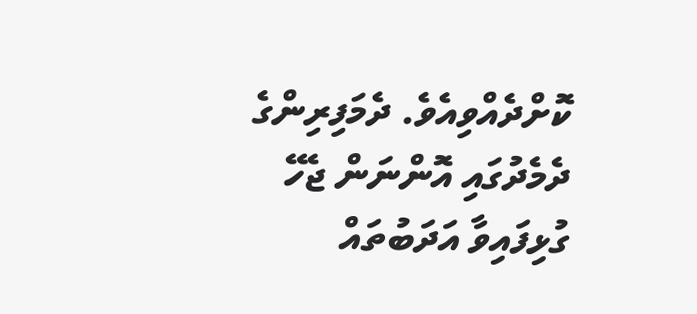ކޮށްދެއްވިއެވެ. ދެމަފިރިންގެ ދެމެދުގައި އޮންނަން ޖެހޭ ގުޅިފައިވާ އަދަބުތައް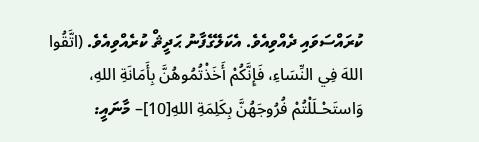ކުރައްސަވައި ދެއްވިއެވެ. އެކަލޭގެފާނު ޙަދީޘް ކުރެއްވިއެވެ. (اتَّقُوا اللهَ فِي النِّسَاءِ، فَإِنَّكُمْ أَخَذْتُمُوهُنَّ بِأَمَانَةِ اللهِ، وَاستَحْـلَلْتُمْ فُرُوجَهُنَّ بِكَلِمَةِ اللهِ[10]– މާނައީ: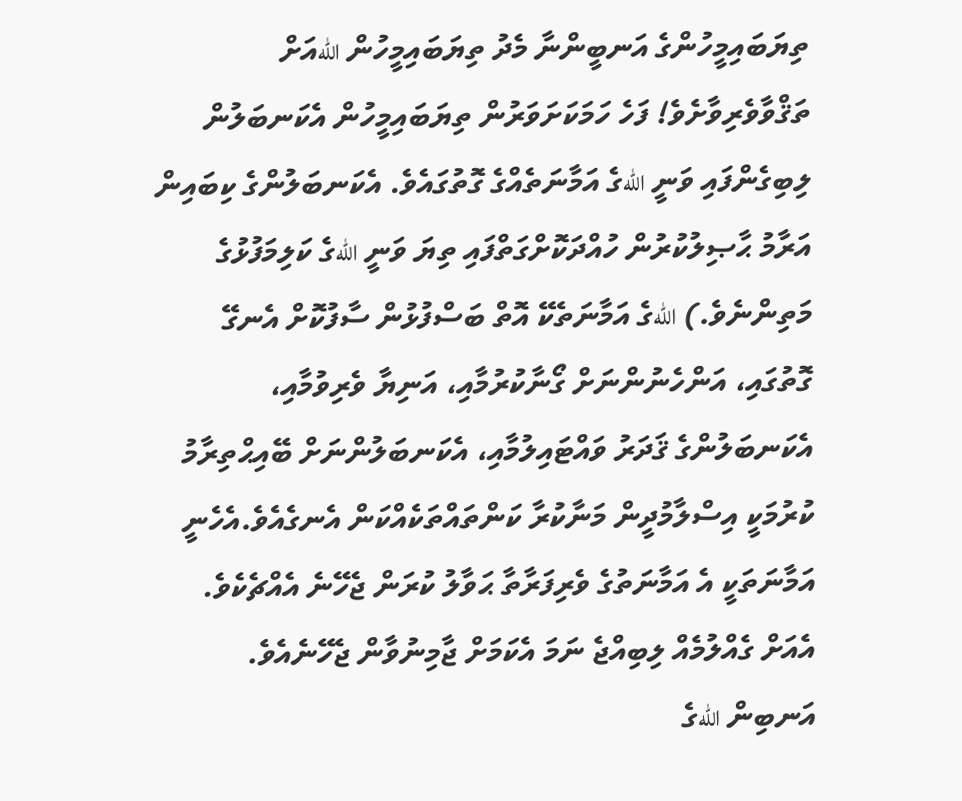ތިޔަބައިމީހުންގެ އަނބީންނާ މެދު ތިޔަބައިމީހުން اللهއަށް ތަޤްވާވެރިވާށެވެ! ފަހެ ހަމަކަށަވަރުން ތިޔަބައިމީހުން އެކަނބަލުން ލިބިގެންފައި ވަނީ اللهގެ އަމާނަތެއްގެ ގޮތުގައެވެ. އެކަނބަލުންގެ ކިބައިން އަރާމު ޙާޞިލުކުރުން ހުއްދަކޮށްގަތްފައި ތިޔަ ވަނީ اللهގެ ކަލިމަފުޅުގެ މަތިންނެވެ.) اللهގެ އަމާނަތެކޭ އޮތް ބަސްފުޅުން ސާފުކޮށް އެނގޭ ގޮތުގައި، އަންހެނުންނަށް ގޯނާކުރުމާއި، އަނިޔާ ވެރިވުމާއި، އެކަނބަލުންގެ ޤަދަރު ވައްޓައިލުމާއި، އެކަނބަލުންނަށް ބޭއިޙްތިރާމު ކުރުމަކީ އިސްލާމުދީން މަނާކުރާ ކަންތައްތަކެއްކަން އެނގެއެވެ.އެހެނީ އަމާނަތަކީ އެ އަމާނަތުގެ ވެރިފަރާތާ ޙަވާލު ކުރަން ޖެހޭނެ އެއްޗެކެވެ. އެއަށް ގެއްލުމެއް ލިބިއްޖެ ނަމަ އެކަމަށް ޖާމިނުވާން ޖެހޭނެއެވެ. އަނބިން اللهގެ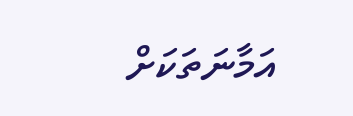އަމާނަތަކަށް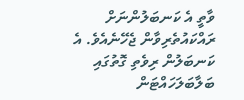ވާތީ އެ ކަނބަލުންނަށް ރައްކައުތެރިވާން ޖެހޭނެއެވެ. އެ ކަނބަލުން ރިވެތި ގޮތުގައި ބަލާބަލަހައްޓަން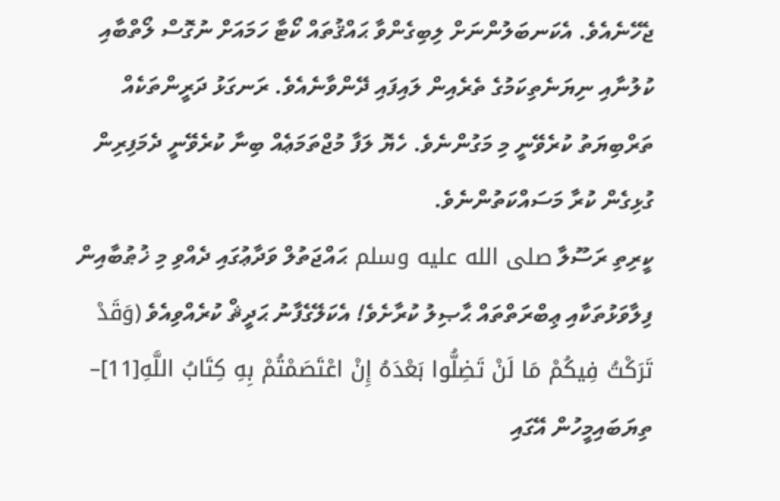ޖެހޭނެއެވެ. އެކަނބަލުންނަށް ލިބިގެންވާ ޙައްޤުތައް ކޯޓާ ހަމައަށް ނުގޮސް ލޯތްބާއި ކުލުނާއި ނިޔަނެތިކަމުގެ ތެރެއިން ލައިފައި ދޭންވާނެއެވެ. ރަނގަޅު ދަރީންތަކެއް ތަރްބިޔަތު ކުރެވޭނީ މި މަގުންނެވެ. ހެޔޮ ލަފާ މުޖްތަމަޢެއް ބިނާ ކުރެވޭނީ ދެމަފިރިން ގުޅިގެން ކުރާ މަސައްކަތުންނެވެ.
ކީރިތި ރަސޫލާ صلى الله عليه وسلم ޙައްޖަތުލް ވަދާޢުގައި ދެއްވި މި ޚުޠުބާއިން ފިލާވަޅުތަކާއި ޢިބްރަތްތައް ޙާޞިލު ކުރާށެވެ! އެކަލޭގެފާނު ޙަދީޘް ކުރެއްވިއެވެ (وَقَدْ تَرَكْتُ فِيكُمْ مَا لَنْ تَضِلُّوا بَعْدَهُ إِنْ اعْتَصَمْتُمْ بِهِ كِتَابُ اللَّهِ[11]– ތިޔަބައިމީހުން އޭގައި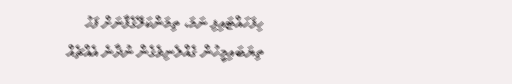ހިފަހައްޓައިފި ނަމަ، ތިމަންކަލޭގެފާނަށް ފަހު ތިޔަބައިމީހުން ގެއްލެނިވެގެން ނުދާނެ އެއްޗެއް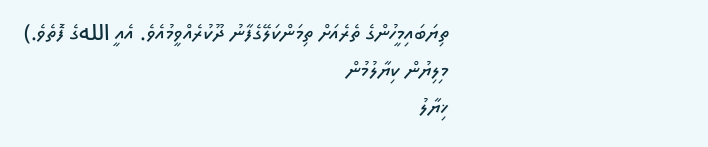ތިޔަބައިމީހުންގެ ތެރެއަށް ތިމަންކަލޭގެފާނު ދޫކުރެއްވީމުއެވެ. އެއީ اللهގެ ފޮތެވެ.)
މިލިޔުން ކިޔާލުމުން
ޚިޔާލު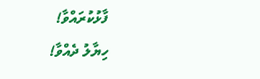ފާޅުކުރައްވާ!
ހިޔާލު ދެއްވާ!